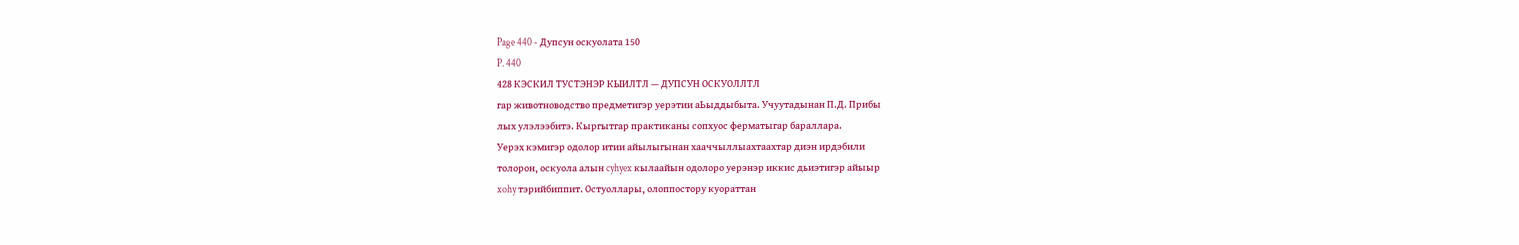Page 440 - Дупсун оскуолата 150
P. 440
428 КЭСКИЛ ТУСТЭНЭР КЫИЛТЛ — ДУПСУН ОСКУОЛЛТЛ
гар животноводство предметигэр уерэтии аЬыддыбыта. Учуутадынан П.Д. Прибы
лых улэлээбитэ. Кыргытгар практиканы сопхуос ферматыгар бараллара.
Уерэх кэмигэр одолор итии айылыгынан хааччыллыахтаахтар диэн ирдэбили
толорон, оскуола алын cyhyex кылаайын одолоро уерэнэр иккис дьиэтигэр айыыр
xohy тэрийбиппит. Остуоллары, олоппостору куораттан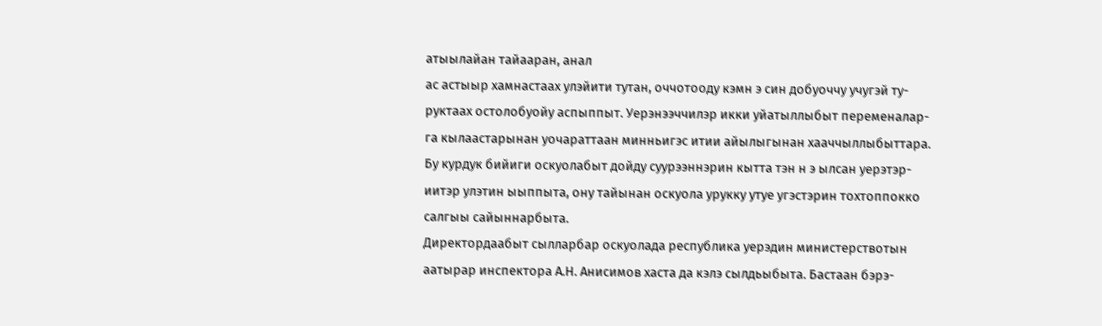атыылайан тайааран, анал
ас астыыр хамнастаах улэйити тутан, оччотооду кэмн э син добуоччу учугэй ту-
руктаах остолобуойу аспыппыт. Уерэнээччилэр икки уйатыллыбыт переменалар-
га кылаастарынан уочараттаан минньигэс итии айылыгынан хааччыллыбыттара.
Бу курдук бийиги оскуолабыт дойду суурээннэрин кытта тэн н э ылсан уерэтэр-
иитэр улэтин ыыппыта, ону тайынан оскуола урукку утуе угэстэрин тохтоппокко
салгыы сайыннарбыта.
Директордаабыт сылларбар оскуолада республика уерэдин министерствотын
аатырар инспектора А.Н. Анисимов хаста да кэлэ сылдьыбыта. Бастаан бэрэ-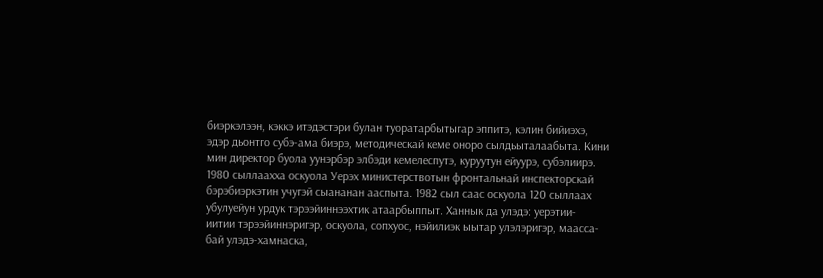биэркэлээн, кэккэ итэдэстэри булан туоратарбытыгар эппитэ, кэлин бийиэхэ,
эдэр дьонтго субэ-ама биэрэ, методическай кеме оноро сылдьыталаабыта. Кини
мин директор буола уунэрбэр элбэди кемелеспутэ, куруутун ейуурэ, субэлиирэ.
1980 сыллаахха оскуола Уерэх министерствотын фронтальнай инспекторскай
бэрэбиэркэтин учугэй сыананан ааспыта. 1982 сыл саас оскуола 120 сыллаах
убулуейун урдук тэрээйиннээхтик атаарбыппыт. Ханнык да улэдэ: уерэтии-
иитии тэрээйиннэригэр, оскуола, сопхуос, нэйилиэк ыытар улэлэригэр, маасса-
бай улэдэ-хамнаска,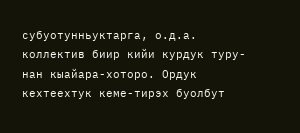субуотунньуктарга, о.д.а. коллектив биир кийи курдук туру-
нан кыайара-хоторо. Ордук кехтеехтук кеме-тирэх буолбут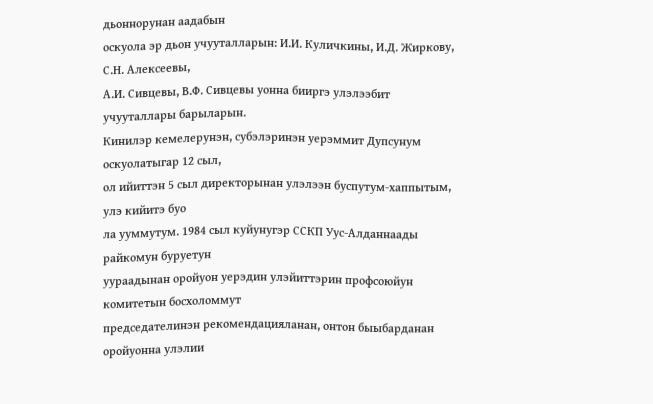дьоннорунан аадабын
оскуола эр дьон учууталларын: И.И. Куличкины, И.Д. Жиркову, С.Н. Алексеевы,
А.И. Сивцевы, В.Ф. Сивцевы уонна бииргэ улэлээбит учууталлары барыларын.
Кинилэр кемелерунэн, субэлэринэн уерэммит Дупсунум оскуолатыгар 12 сыл,
ол ийиттэн 5 сыл директорынан улэлээн буспутум-хаппытым, улэ кийитэ буо
ла ууммутум. 1984 сыл куйунугэр ССКП Уус-Алданнаады райкомун буруетун
уураадынан оройуон уерэдин улэйиттэрин профсоюйун комитетын босхоломмут
председателинэн рекомендацияланан, онтон быыбарданан оройуонна улэлии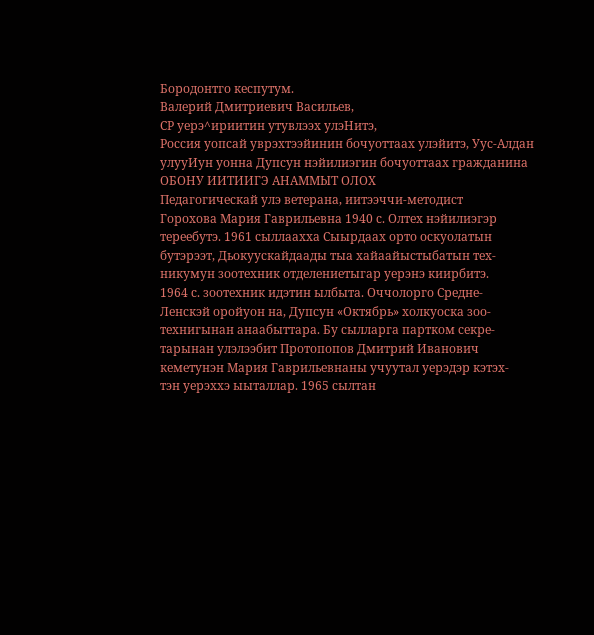Бородонтго кеспутум.
Валерий Дмитриевич Васильев,
СР уерэ^ириитин утувлээх улэНитэ,
Россия уопсай уврэхтээйинин бочуоттаах улэйитэ, Уус-Алдан
улууИун уонна Дупсун нэйилиэгин бочуоттаах гражданина
ОБОНУ ИИТИИГЭ АНАММЫТ ОЛОХ
Педагогическай улэ ветерана, иитээччи-методист
Горохова Мария Гаврильевна 1940 с. Олтех нэйилиэгэр
тереебутэ. 1961 сыллаахха Сыырдаах орто оскуолатын
бутэрээт, Дьокуускайдаады тыа хайаайыстыбатын тех-
никумун зоотехник отделениетыгар уерэнэ киирбитэ.
1964 с. зоотехник идэтин ылбыта. Оччолорго Средне-
Ленскэй оройуон на, Дупсун «Октябрь» холкуоска зоо-
технигынан анаабыттара. Бу сылларга партком секре-
тарынан улэлээбит Протопопов Дмитрий Иванович
кеметунэн Мария Гаврильевнаны учуутал уерэдэр кэтэх-
тэн уерэххэ ыыталлар. 1965 сылтан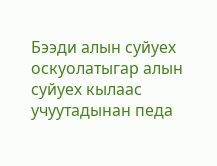Бээди алын суйуех
оскуолатыгар алын суйуех кылаас учуутадынан педа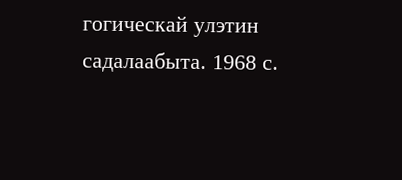гогическай улэтин садалаабыта. 1968 с.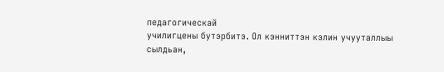педагогическай
училигцены бутэрбитэ. Ол кэнниттэн кэлин учууталлыы
сылдьан,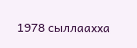1978 сыллаахха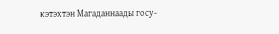кэтэхтэн Магаданнаады госу-